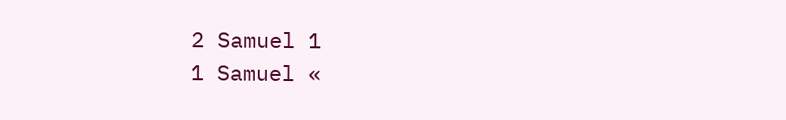2 Samuel 1
1 Samuel «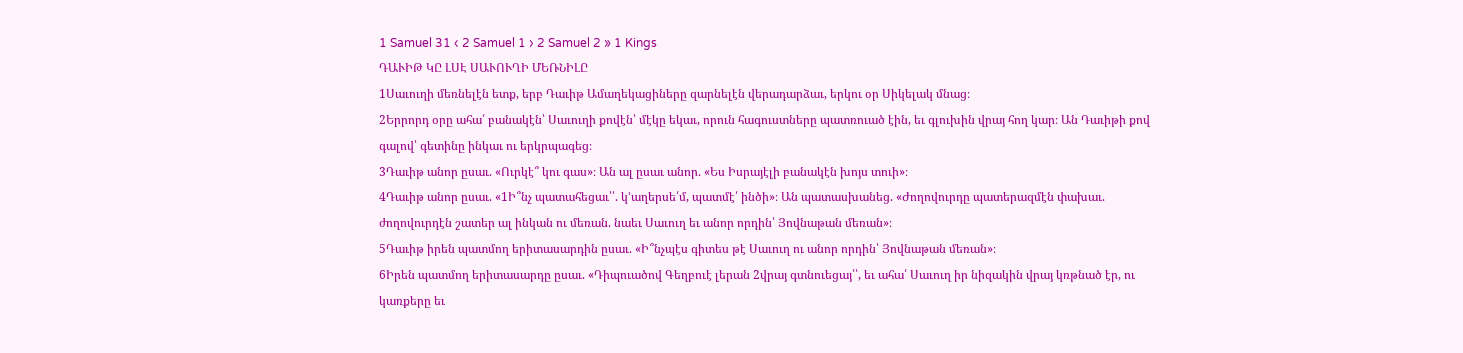1 Samuel 31 ‹ 2 Samuel 1 › 2 Samuel 2 » 1 Kings
ԴԱՒԻԹ ԿԸ ԼՍԷ ՍԱՒՈՒՂԻ ՄԵՌՆԻԼԸ
1Սաւուղի մեռնելէն ետք, երբ Դաւիթ Ամաղեկացիները զարնելէն վերադարձաւ, երկու օր Սիկելակ մնաց։
2Երրորդ օրը ահա՛ բանակէն՝ Սաւուղի քովէն՝ մէկը եկաւ, որուն հագուստները պատռուած էին, եւ գլուխին վրայ հող կար։ Ան Դաւիթի քով գալով՝ գետինը ինկաւ ու երկրպագեց։
3Դաւիթ անոր ըսաւ. «Ուրկէ՞ կու գաս»։ Ան ալ ըսաւ անոր. «Ես Իսրայէլի բանակէն խոյս տուի»։
4Դաւիթ անոր ըսաւ. «1Ի՞նչ պատահեցաւ՝՝. կ’աղերսե՛մ, պատմէ՛ ինծի»։ Ան պատասխանեց. «Ժողովուրդը պատերազմէն փախաւ. ժողովուրդէն շատեր ալ ինկան ու մեռան. նաեւ Սաւուղ եւ անոր որդին՝ Յովնաթան մեռան»։
5Դաւիթ իրեն պատմող երիտասարդին ըսաւ. «Ի՞նչպէս գիտես թէ Սաւուղ ու անոր որդին՝ Յովնաթան մեռան»։
6Իրեն պատմող երիտասարդը ըսաւ. «Դիպուածով Գեղբուէ լերան 2վրայ գտնուեցայ՝՝, եւ ահա՛ Սաւուղ իր նիզակին վրայ կռթնած էր, ու կառքերը եւ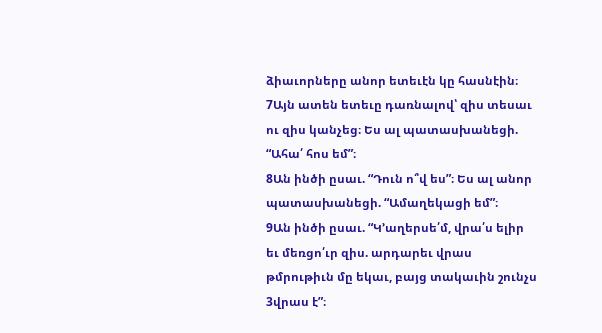ձիաւորները անոր ետեւէն կը հասնէին։
7Այն ատեն ետեւը դառնալով՝ զիս տեսաւ ու զիս կանչեց։ Ես ալ պատասխանեցի. “Ահա՛ հոս եմ”։
8Ան ինծի ըսաւ. “Դուն ո՞վ ես”։ Ես ալ անոր պատասխանեցի. “Ամաղեկացի եմ”։
9Ան ինծի ըսաւ. “Կ’աղերսե՛մ, վրա՛ս ելիր եւ մեռցո՛ւր զիս. արդարեւ վրաս թմրութիւն մը եկաւ, բայց տակաւին շունչս 3վրաս է”։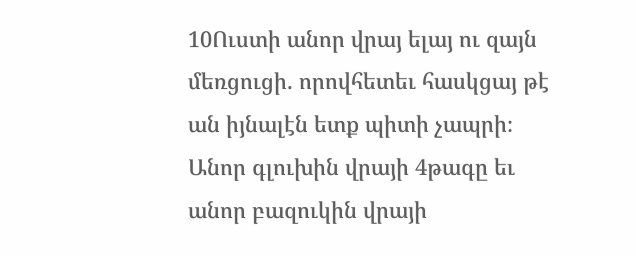10Ուստի անոր վրայ ելայ ու զայն մեռցուցի. որովհետեւ հասկցայ թէ ան իյնալէն ետք պիտի չապրի։ Անոր գլուխին վրայի 4թագը եւ անոր բազուկին վրայի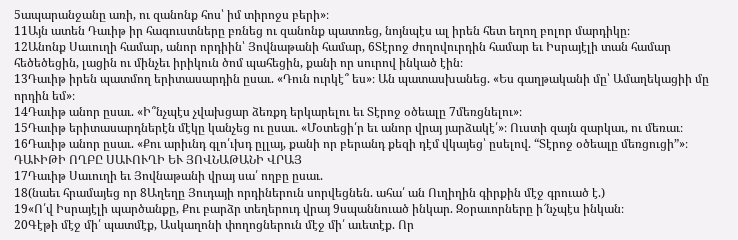5ապարանջանը առի, ու զանոնք հոս՝ իմ տիրոջս բերի»։
11Այն ատեն Դաւիթ իր հագուստները բռնեց ու զանոնք պատռեց, նոյնպէս ալ իրեն հետ եղող բոլոր մարդիկը։
12Անոնք Սաւուղի համար, անոր որդիին՝ Յովնաթանի համար, 6Տէրոջ ժողովուրդին համար եւ Իսրայէլի տան համար հեծեծեցին, լացին ու մինչեւ իրիկուն ծոմ պահեցին, քանի որ սուրով ինկած էին։
13Դաւիթ իրեն պատմող երիտասարդին ըսաւ. «Դուն ուրկէ՞ ես»։ Ան պատասխանեց. «Ես գաղթականի մը՝ Ամաղեկացիի մը որդին եմ»։
14Դաւիթ անոր ըսաւ. «Ի՞նչպէս չվախցար ձեռքդ երկարելու եւ Տէրոջ օծեալը 7մեռցնելու»։
15Դաւիթ երիտասարդներէն մէկը կանչեց ու ըսաւ. «Մօտեցի՛ր եւ անոր վրայ յարձակէ՛»։ Ուստի զայն զարկաւ, ու մեռաւ։
16Դաւիթ անոր ըսաւ. «Քու արիւնդ գլո՛ւխդ ըլլայ, քանի որ բերանդ քեզի դէմ վկայեց՝ ըսելով. “Տէրոջ օծեալը մեռցուցի”»։
ԴԱՒԻԹԻ ՈՂԲԸ ՍԱՒՈՒՂԻ ԵՒ ՅՈՎՆԱԹԱՆԻ ՎՐԱՅ
17Դաւիթ Սաւուղի եւ Յովնաթանի վրայ սա՛ ողբը ըսաւ.
18(նաեւ հրամայեց որ 8Աղեղը Յուդայի որդիներուն սորվեցնեն. ահա՛ ան Ուղիղին գիրքին մէջ գրուած է.)
19«Ո՛վ Իսրայէլի պարծանքը, Քու բարձր տեղերուդ վրայ 9սպաննուած ինկար. Զօրաւորները ի՜նչպէս ինկան։
20Գէթի մէջ մի՛ պատմէք, Ասկաղոնի փողոցներուն մէջ մի՛ աւետէք. Որ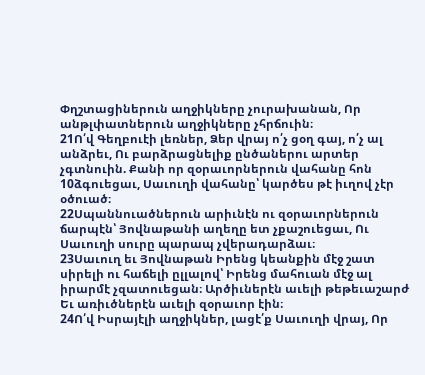Փղշտացիներուն աղջիկները չուրախանան, Որ անթլփատներուն աղջիկները չհրճուին։
21Ո՛վ Գեղբուէի լեռներ, Ձեր վրայ ո՛չ ցօղ գայ, ո՛չ ալ անձրեւ, Ու բարձրացնելիք ընծաներու արտեր չգտնուին. Քանի որ զօրաւորներուն վահանը հոն 10ձգուեցաւ, Սաւուղի վահանը՝ կարծես թէ իւղով չէր օծուած։
22Սպաննուածներուն արիւնէն ու զօրաւորներուն ճարպէն՝ Յովնաթանի աղեղը ետ չքաշուեցաւ, Ու Սաւուղի սուրը պարապ չվերադարձաւ։
23Սաւուղ եւ Յովնաթան Իրենց կեանքին մէջ շատ սիրելի ու հաճելի ըլլալով՝ Իրենց մահուան մէջ ալ իրարմէ չզատուեցան։ Արծիւներէն աւելի թեթեւաշարժ Եւ առիւծներէն աւելի զօրաւոր էին։
24Ո՛վ Իսրայէլի աղջիկներ, լացէ՛ք Սաւուղի վրայ, Որ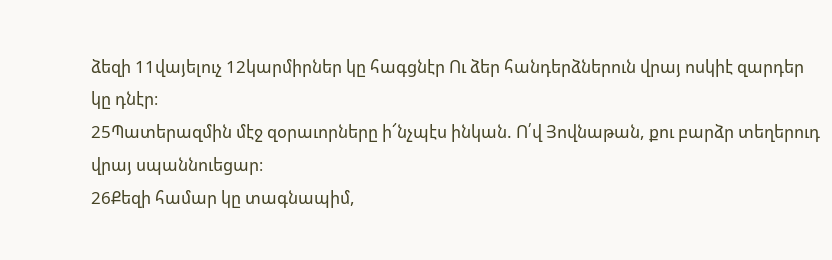ձեզի 11վայելուչ 12կարմիրներ կը հագցնէր Ու ձեր հանդերձներուն վրայ ոսկիէ զարդեր կը դնէր։
25Պատերազմին մէջ զօրաւորները ի՜նչպէս ինկան. Ո՛վ Յովնաթան, քու բարձր տեղերուդ վրայ սպաննուեցար։
26Քեզի համար կը տագնապիմ,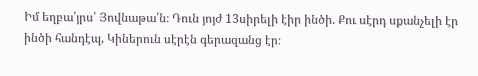Իմ եղբա՛յրս՝ Յովնաթա՛ն։ Դուն յոյժ 13սիրելի էիր ինծի. Քու սէրդ սքանչելի էր ինծի հանդէպ, Կիներուն սէրէն գերազանց էր։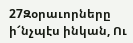27Զօրաւորները ի՜նչպէս ինկան, Ու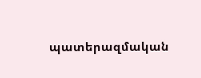պատերազմական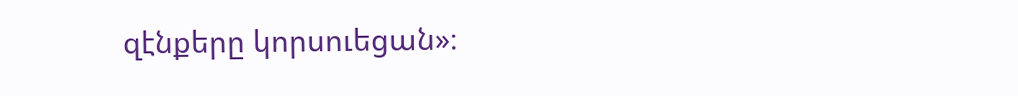զէնքերը կորսուեցան»։